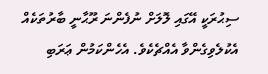ސިޙުރަކީ އޭގައި ލޮލަށް ނުފެންނަ ރޫޙާނީ ބާރުތަކެއް އެކުލެވިގެންވާ އެއްޗެކެވެ. އެހެންކަމުން ޢަރަބި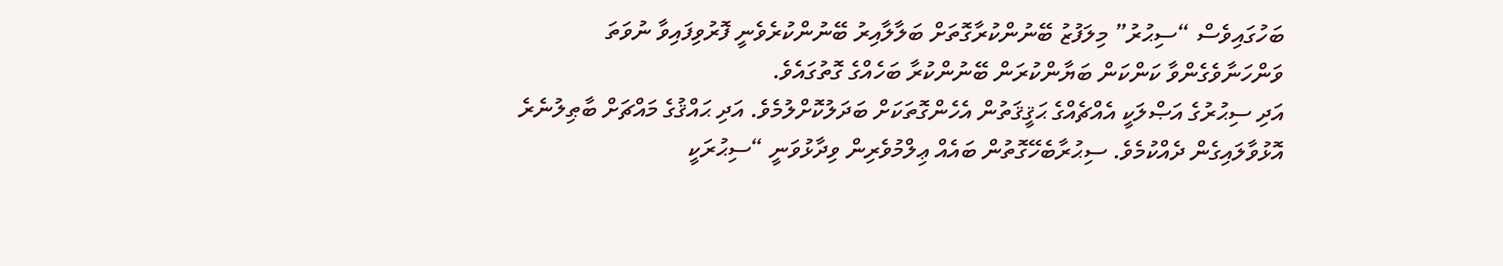ބަހުގައިވެސް “ސިޙުރު” މިލަފުޒު ބޭނުންކުރާގޮތަށް ބަލާލާއިރު ބޭނުންކުރެވެނީ ފޮރުވިފައިވާ ނުވަތަ ވަންހަނާވެގެންވާ ކަންކަން ބަޔާންކުރަން ބޭނުންކުރާ ބަހެއްގެ ގޮތުގައެވެ.
އަދި ސިޙުރުގެ އަޞްލަކީ އެއްޗެއްގެ ޙަޤީޤަތުން އެހެންގޮތަކަށް ބަދަލުކޮށްލުމެވެ. އަދި ޙައްޤުގެ މައްޗަށް ބާޠިލުނެރެ އޮޅުވާލައިގެން ދެއްކުމެވެ. ސިޙުރާބެހޭގޮތުން ބައެއް ޢިލްމުވެރިން ވިދާޅުވަނީ “ސިޙުރަކީ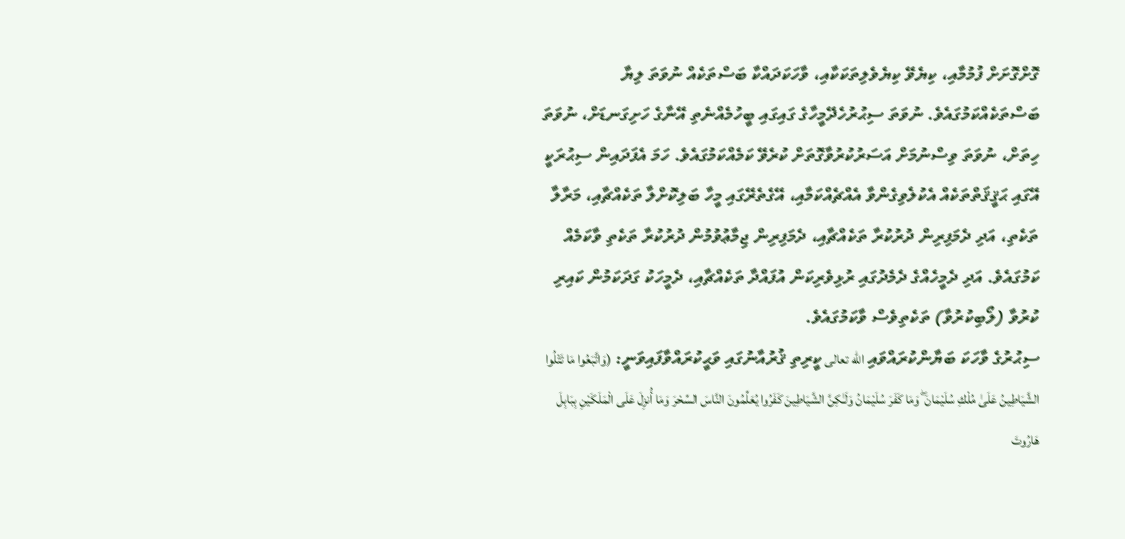ގޮށްގޮށަށް ފުމުމާއި، ކިޔެވޭ ކިޔެވެލިތަކަކާއި، ވާހަކަދައްކާ ބަސްތަކެއް ނުވަތަ ލިޔާ ބަސްތަކެއްކަމުގައެވެ. ނުވަތަ ސިޙުރުހެދޭމީހާގެ ގައިގައި ބީހުމެއްނެތި އޭނާގެ ހަށިގަނޑަށް، ނުވަތަ ހިތަށް، ނުވަތަ ވިސްނުމަށް އަސަރުކުރުވާގޮތަށް ކުރެވޭ ކަމެއްކަމުގައެވެ. ހަމަ އެފަދައިން ސިޙުރަކީ އޭގައި ޙަޤީޤަތްތަކެއް އެކުލެވިގެންވާ އެއްޗެއްކަމާއި، އޭގެތެރޭގައި މީހާ ބަލިކޮށްލާ ތަކެއްޗާއި، މަރާލާ ތަކެތި، އަދި ދެމަފިރިން ދުރުކުރާ ތަކެއްޗާއި، ދެމަފިރިން ޖިމާޢުވުމުން ދުރުކުރާ ތަކެތި ވާކަމެއް ކަމުގައެވެ. އަދި ދެމީހެއްގެ ދެމެދުގައި ރުޅިވެރިކަން އުފައްދާ ތަކެއްޗާއި، ދެމީހަކު ގަދަކަމުން ކައިރި ކުރުވާ (ލޯބިކުރުވާ) ތަކެތިވެސް ވާކަމުގައެވެ.
ސިޙުރުގެ ވާހަކަ ބަޔާންކުރައްވައި الله تعالى ކީރިތި ޤުރުއާނުގައި ވަޙީކުރައްވާފައިވަނީ: (وَاتَّبَعُوا مَا تَتْلُوا الشَّيَاطِينُ عَلَىٰ مُلْكِ سُلَيْمَانَ ۖ وَمَا كَفَرَ سُلَيْمَانُ وَلَـٰكِنَّ الشَّيَاطِينَ كَفَرُوا يُعَلِّمُونَ النَّاسَ السِّحْرَ وَمَا أُنزِلَ عَلَى الْمَلَكَيْنِ بِبَابِلَ هَارُوتَ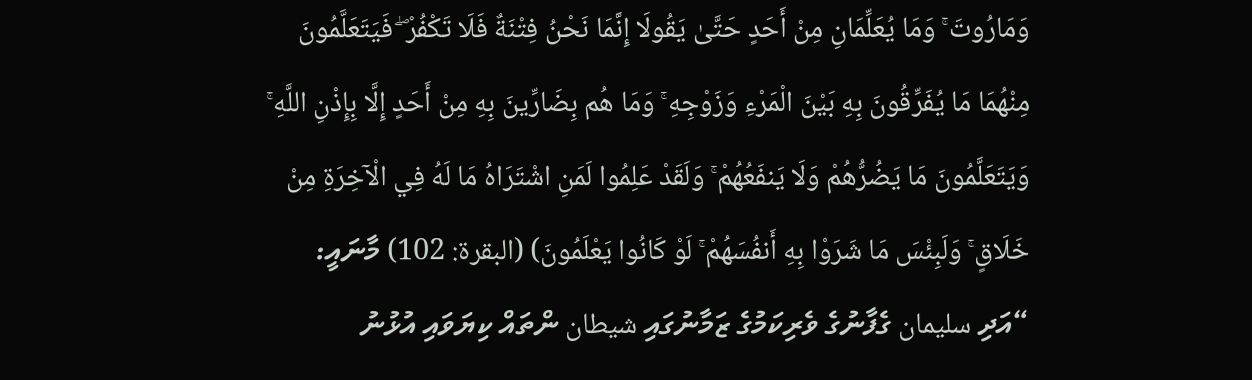وَمَارُوتَ ۚ وَمَا يُعَلِّمَانِ مِنْ أَحَدٍ حَتَّىٰ يَقُولَا إِنَّمَا نَحْنُ فِتْنَةٌ فَلَا تَكْفُرْ ۖ فَيَتَعَلَّمُونَ مِنْهُمَا مَا يُفَرِّقُونَ بِهِ بَيْنَ الْمَرْءِ وَزَوْجِهِ ۚ وَمَا هُم بِضَارِّينَ بِهِ مِنْ أَحَدٍ إِلَّا بِإِذْنِ اللَّهِ ۚ وَيَتَعَلَّمُونَ مَا يَضُرُّهُمْ وَلَا يَنفَعُهُمْ ۚ وَلَقَدْ عَلِمُوا لَمَنِ اشْتَرَاهُ مَا لَهُ فِي الْآخِرَةِ مِنْ خَلَاقٍ ۚ وَلَبِئْسَ مَا شَرَوْا بِهِ أَنفُسَهُمْ ۚ لَوْ كَانُوا يَعْلَمُونَ) (البقرة: 102) މާނައީ: “އަދި سليمان ގެފާނުގެ ވެރިކަމުގެ ޒަމާނުގައި شيطان ންތައް ކިޔަވައި އުޅުނު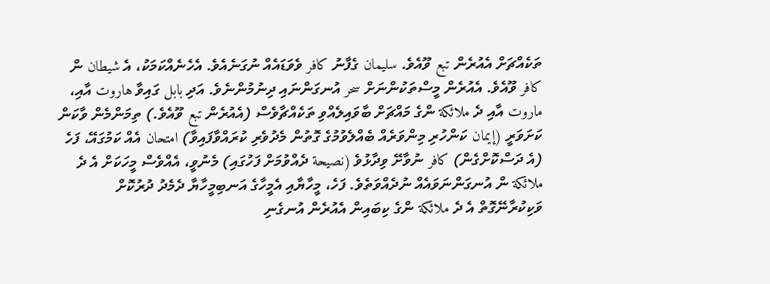ތަކެއްޗަށް އެއުރެން تبع ވޫއެވެ. سليمان ގެފާނު كافر ވެވަޑައެއް ނުގަނެއެވެ. އެހެނެއްކަމަކު، އެ شيطان ން كافر ވޫއެވެ. އެއުރެން މީސްތަކުންނަށް سحر އުނގަންނައި ދިނުމުންނެވެ. އަދި بابل ގައިވާ هاروت އާއި، ماروت އާއި ދެ ملائكة ންގެ މައްޗަށް ބާވައިލެއްވި ތަކެއްޗާވެސް (އެއުރެން تبع ވޫއެވެ.) ތިމަންމެން ވާކަން ކަށަވަރީ (إيمان ކަންހުރި މިންވަރެއް ބެއްލެވުމުގެ ގޮތުން މެދުވެރި ކުރައްވާފައިވާ) امتحان އެއް ކަމުގައޭ، ފަހެ (އެ ދަސްކޮށްގެން) كافر ނުވާށޭ ވިދާޅުވެ (نصيحة ދެއްވުމަށް ފަހުގައި) މެނުވީ، އެއްވެސް މީހަކަށް އެ ދެ ملائكة ން އުނގަންނަވައެއް ނުދެއްވަތެވެ. ފަހެ، މީހާޔާއި އެމީހާގެ އަނބިމީހާޔާ ދެމެދު ދުރުކޮށް ވަކިކުރާނޭގޮތް އެ ދެ ملائكة ންގެ ކިބައިން އެއުރެން އުނގެނި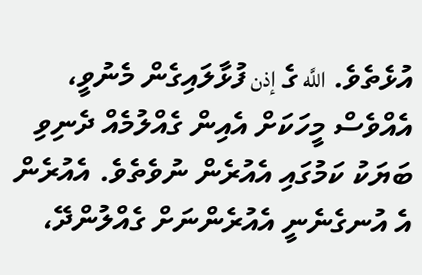އުޅެތެވެ. اللَّه ގެ إذن ފުޅާލައިގެން މެނުވީ، އެއްވެސް މީހަކަށް އެއިން ގެއްލުމެއް ދެނިވި ބަޔަކު ކަމުގައި އެއުރެން ނުވެތެވެ. އެއުރެން އެ އުނގެނެނީ އެއުރެންނަށް ގެއްލުންދޭ،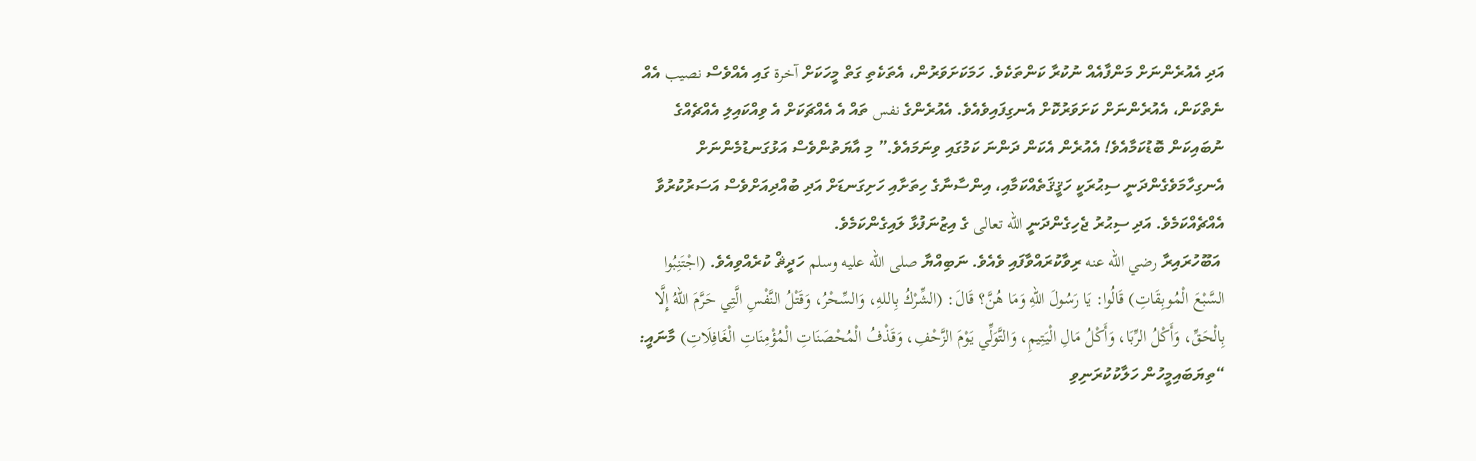އަދި އެއުރެންނަށް މަންފާއެއް ނުކުރާ ކަންތަކެވެ. ހަމަކަށަވަރުން، އެތަކެތި ގަތް މީހަކަށް آخرة ގައި އެއްވެސް نصيب އެއް ނެތްކަން، އެއުރެންނަށް ކަށަވަރުކޮށް އެނގިފައިވެއެވެ. އެއުރެންގެ نفس ތައް އެ އެއްޗަކަށް އެ ވިއްކައިލި އެއްޗެއްގެ ނުބައިކަން ބޮޑުކަމާއެވެ! އެއުރެން އެކަން ދަންނަ ކަމުގައި ވިނަމައެވެ.” މި އާޔަތުންވެސް އަޅުގަނޑުމެންނަށް އެނގިހާމަވެގެންދަނީ ސިޙުރަކީ ހަޤީޤަތެއްކަމާއި، އިންސާނާގެ ހިތަށާއި ހަށިގަނޑަށް އަދި ބުއްދިއަށްވެސް އަސަރުކުރުވާ އެއްޗެއްކަމެވެ. އަދި ސިޙުރު ޖެހިގެންދަނީ الله تعالى ގެ އިޒުނަފުޅާ ލައިގެންކަމެވެ.
 އަބޫހުރައިރާ رضي الله عنه ރިވާކުރައްވާފައި ވެއެވެ. ނަބިއްޔާ صلى الله عليه وسلم ހަދީޘް ކުރެއްވިއެވެ. (اجْتَنِبُوا السَّبْعَ الْمُوبِقَاتِ) قَالُوا: يَا رَسُولَ اللهِ وَمَا هُنَّ؟ قَالَ: (الشِّرْكُ بِاللهِ، وَالسِّحْرُ، وَقَتْلُ النَّفْسِ الَّتِي حَرَّمَ اللهُ إِلَّا بِالْحَقِّ، وَأَكْلُ الرِّبَا، وَأَكْلُ مَالِ الْيَتِيمِ، وَالتَّوَلِّي يَوْمَ الزَّحْفِ، وَقَذْفُ الْمُحْصَنَاتِ الْمُؤْمِنَاتِ الْغَافِلَاتِ) މާނައީ: “ތިޔަބައިމީހުން ހަލާކުކުރަނިވި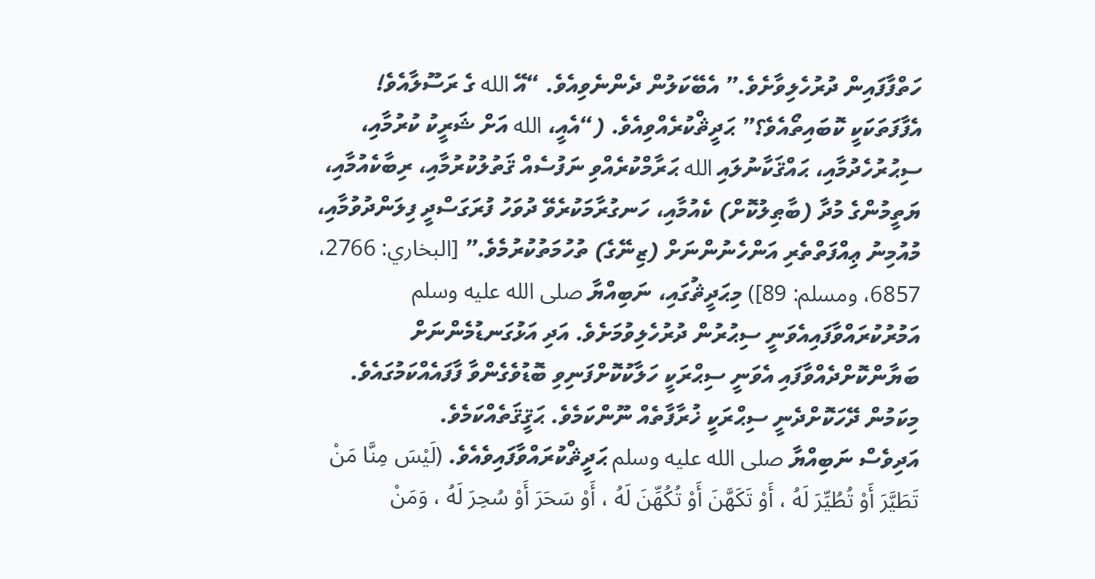ހަތްފާފައިން ދުރުހެލިވާށެވެ.” އެބޭކަލުން ދެންނެވިއެވެ. “އޭ الله ގެ ރަސޫލާއެވެ! އެފާފަތަކަކީ ކޮބައިތޯއެވެ؟” ޙަދީޘްކުރެއްވިއެވެ. (“އެއީ، الله އަށް ޝަރީކު ކުރުމާއި، ސިޙުރުހެދުމާއި، ޙައްޤަކާނުލައި الله ޙަރާމްކުރެއްވި ނަފުސެއް ޤަތުލުކުރުމާއި، ރިބާކެއުމާއި، ޔަތީމުންގެ މުދާ (ބާޠިލުކޮށް) ކެއުމާއި، ހަނގުރާމަކުރެވޭ ދުވަހު ފުރަގަސްދީ ފިލަންދުވުމާއި، މުއުމިނު ޢިއްފަތްތެރި އަންހެނުންނަށް (ޒިނޭގެ) ތުހުމަތުކުރުމެވެ.” [البخاري: 2766، 6857، ومسلم: 89]) މިޙަދީޘުގައި، ނަބިއްޔާ صلى الله عليه وسلم އަމުރުކުރައްވާފައިއެވަނީ ސިޙުރުން ދުރުހެލިވުމަށެވެ. އަދި އަޅުގަނޑުމެންނަށް ބަޔާންކޮށްދެއްވާފައި އެވަނީ ސިޙްރަކީ ހަލާކުކޮށްފަނިވި ބޮޑުވެގެންވާ ފާފައެއްކަމުގައެވެ. މިކަމުން ދޭހަކޮށްދެނީ ސިޙްރަކީ ޚުރާފާތެއް ނޫންކަމެވެ. ޙަޤީޤަތެއްކަމެވެ.
އަދިވެސް ނަބިއްޔާ صلى الله عليه وسلم ޙަދީޘްކުރައްވާފައިވެއެވެ. (لَيْسَ مِنَّا مَنْ تَطَيَّرَ أَوْ تُطُيِّرَ لَهُ ، أَوْ تَكَهَّنَ أَوْ تُكُهِّنَ لَهُ ، أَوْ سَحَرَ أَوْ سُحِرَ لَهُ ، وَمَنْ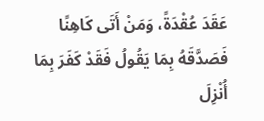عَقَدَ عُقْدَةً، وَمَنْ أَتَى كَاهِنًا فَصَدَّقَهُ بِمَا يَقُولُ فَقَدْ كَفَرَ بِمَا أُنْزِلَ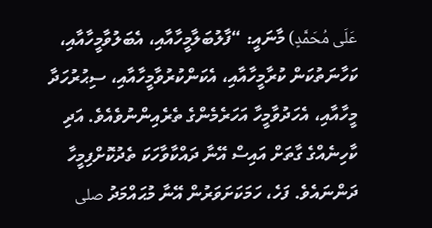عَلَى مُحَمَّدٍ) މާނައީ: “ފާލުބަލާމީހާއާއި، އެބަލުވާމީހާއާއި، ކަހާނަތުކަން ކުރާމީހާއާއި، އެކަންކުރުވާމީހާއާއި، ސިޙުރުހަދާ މީހާއާއި، އެހަދުވާމީހާ އަހަރެމެންގެ ތެރެއިންނުވެއެވެ. އަދި ކާހިނެއްގެ ގާތަށް އައިސް އޭނާ ދައްކާވާހަކަ ތެދުކޮށްފިމީހާ ދަންނައެވެ. ފަހެ، ހަމަކަށަވަރުން އޭނާ މުޙައްމަދު صلى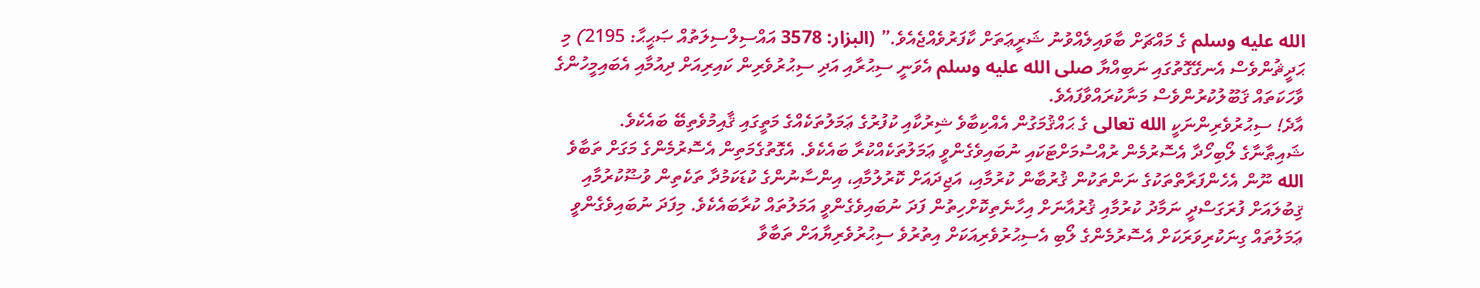الله عليه وسلم ގެ މައްޗަށް ބާވައިލެއްވުނު ޝަރީޢަތަށް ކާފަރުވެއްޖެއެވެ.” (البزار: 3578 އައްސިލްސިލަތުއް ޞަޙީޙާ: 2195) މި ޙަދީޘުންވެސް އެނގޭގޮތުގައި ނަބިއްޔާ صلى الله عليه وسلم އެވަނީ ސިޙުރާއި އަދި ސިޙުރުވެރިން ކައިރިއަށް ދިއުމާއި އެބައިމީހުންގެ ވާހަކަތައް ޤަބޫލުކުރުންވެސް މަނާކުރައްވާފައެވެ.
އާދެ! ސިޙުރުވެރިންނަކީ الله تعالى ގެ ޙައްޤުމަގުން އެއްކިބާވެ ޝިރުކާއި ކުފުރުގެ ޢަމަލުތަކެއްގެ މަތީގައި ޤާއިމުވެތިބޭ ބައެކެވެ. ޝައިޠާނާގެ ލޯބިހޯދާ އެސޮރުމެން ރުއްސުމަށްޓަކައި ނުބައިވެގެންވީ ޢަމަލުތަކެއްކުރާ ބައެކެވެ. އެގޮތުގެމަތިން އެސޮރުމެންގެ މަގަށް ތަބާވެ الله ނޫން އެހެންފަރާތްތަކުގެ ނަންތަކުން ޤުރުބާން ކުރުމާއި، އަޖިދައަށް ކޮރުލުމާއި، އިންސާނުންގެ ކުޑަކަމުދާ ތަކެތިން ވުޟޫކުރުމާއި ޤިބުލައަށް ފުރަގަސްދީ ނަމާދު ކުރުމާއި ޤުރުއާނަށް އިހާނެތިކޮށްހިތުން ފަދަ ނުބައިވެގެންވީ އަމަލުތައް ކުރާބައެކެވެ. މިފަދަ ނުބައިވެގެންވީ ޢަމަލުތައް ގިނަކުރިވަރަކަށް އެސޮރުމެންގެ ލޯބި އެސިޙުރުވެރިއަކަށް އިތުރުވެ ސިޙުރުވެރިޔާއަށް ތަބާވާ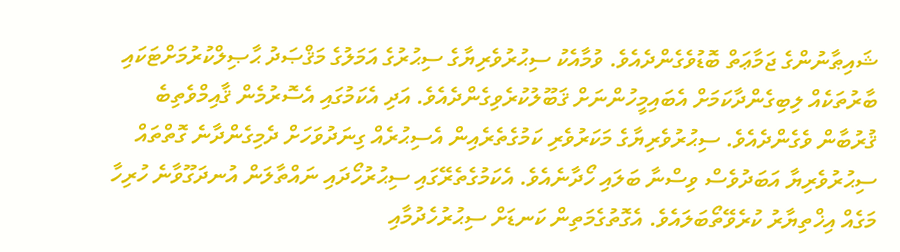ޝައިޠާނުންގެ ޖަމާޢަތް ބޮޑުވެގެންދެއެވެ. ވުމާއެކު ސިޙުރުވެރިޔާގެ ސިޙުރުގެ އަމަލުގެ މަޤްޞަދު ޙާޞިލްކުރުމަށްޓަކައި ބާރުތަކެއް ލިބިގެންދާކަމަށް އެބައިމީހުންނަށް ޤަބޫލުކުރެވިގެންދެއެވެ. އަދި އެކަމުގައި އެސޮރުމެން ޤާއިމްވެތިބެ ޤުރުބާން ވެގެންދެއެވެ. ސިޙުރުވެރިޔާގެ މަކަރުވެރި ކަމުގެތެރެއިން އެސިޙުރެއް ގިނަދުވަހަށް ދެމިގެންދާނެ ގޮތްތައް ސިޙުރުވެރިޔާ އަބަދުވެސް ވިސްނާ ބަލައި ހޯދާނެއެވެ. އެކަމުގެތެރޭގައި ސިޙުރުހޯދައި ނައްތާލަން އުނދަގޫވާނެ ހުރިހާ މަގެއް އިޚްތިޔާރު ކުރެވޭތޯބަލައެވެ. އެގޮތުގެމަތިން ކަނޑަށް ސިޙުރުހެދުމާއި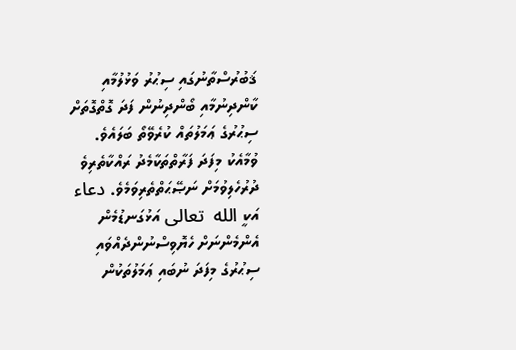ޤަބުރުސްތާނުގައި ސިޙުރު ވަޅުލުމާއި ކާންދިނުމާއި ބޯންދިނުން ފަދަ ގޮތްގޮތަށް ސިޙުރުގެ ޢަމަލުތައް ކުރެވޭތޯ ބަލައެވެ.
ވުމާއެކު މިފަދަ ފަރާތްތަކާމެދު ރައްކާތެރިވެ ދުރުހެލިވުމަށް ނަޞޭޙަތްތެރިވަމެވެ. دعاء އަކީ الله  تعالى އަޅުގަނޑުމެން އެންމެންނަށް ހެޔޮވިސްނުންދެއްވައި ސިޙުރުގެ މިފަދަ ނުބައި ޢަމަލުތަކުން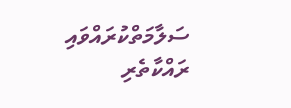ސަލާމަތްކުރައްވައި ރައްކާތެރި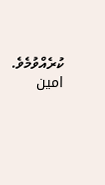ކުރެއްވުމެވެ. امين